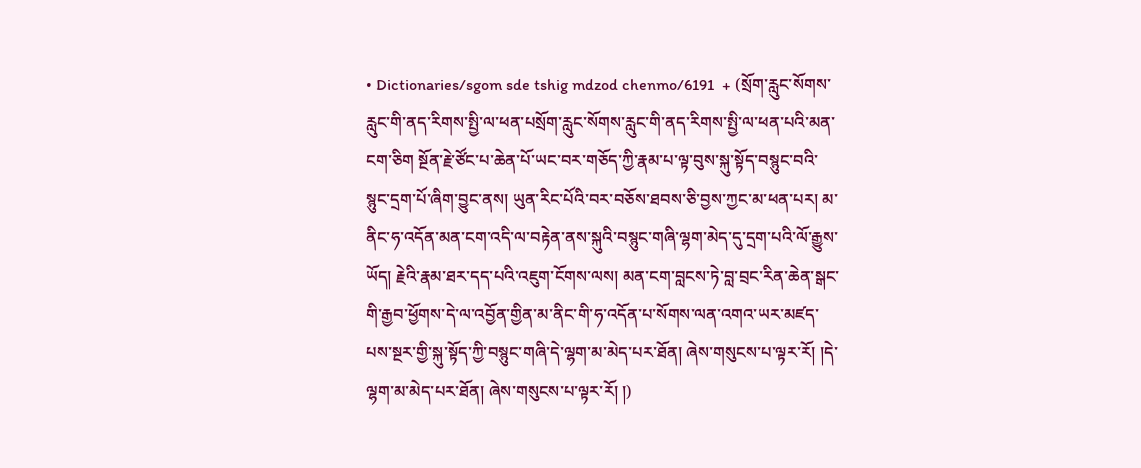• Dictionaries/sgom sde tshig mdzod chenmo/6191  + (སྲོག་རླུང་སོགས་རླུང་གི་ནད་རིགས་སྤྱི་ལ་ཕན་པསྲོག་རླུང་སོགས་རླུང་གི་ནད་རིགས་སྤྱི་ལ་ཕན་པའི་མན་ངག་ཅིག སྔོན་རྗེ་ཙོང་པ་ཆེན་པོ་ཡང་བར་གཅོད་ཀྱི་རྣམ་པ་ལྟ་བུས་སྐུ་སྟོད་བསྙུང་བའི་སྙུང་དྲག་པོ་ཞིག་བྱུང་ནས། ཡུན་རིང་པོའི་བར་བཅོས་ཐབས་ཅི་བྱས་ཀྱང་མ་ཕན་པར། མ་ནིང་ཧ་འདོན་མན་ངག་འདི་ལ་བརྟེན་ནས་སྐུའི་བསྙུང་གཞི་ལྷག་མེད་དུ་དྲག་པའི་ལོ་རྒྱུས་ཡོད། རྗེའི་རྣམ་ཐར་དད་པའི་འཇུག་ངོགས་ལས། མན་ངག་བླངས་ཏེ་བླ་བྲང་རིན་ཆེན་སྒང་གི་རྒྱབ་ཕྱོགས་དེ་ལ་འབྱོན་གྱིན་མ་ནིང་གི་ཧ་འདོན་པ་སོགས་ལན་འགའ་ཡར་མཛད་པས་སྔར་གྱི་སྐུ་སྟོད་ཀྱི་བསྙུང་གཞི་དེ་ལྷག་མ་མེད་པར་ཐོན། ཞེས་གསུངས་པ་ལྟར་རོ། །དེ་ལྷག་མ་མེད་པར་ཐོན། ཞེས་གསུངས་པ་ལྟར་རོ། །)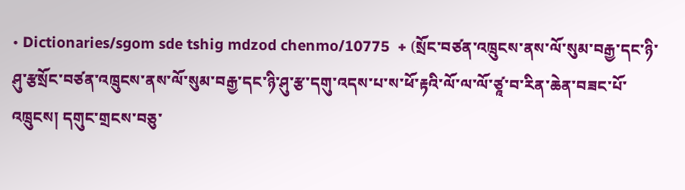• Dictionaries/sgom sde tshig mdzod chenmo/10775  + (སྲོང་བཙན་འཁྲུངས་ནས་ལོ་སུམ་བརྒྱ་དང་ཉི་ཤུ་རྩསྲོང་བཙན་འཁྲུངས་ནས་ལོ་སུམ་བརྒྱ་དང་ཉི་ཤུ་རྩ་དགུ་འདས་པ་ས་ཕོ་རྟའི་ལོ་ལ་ལོ་ཙཱ་བ་རིན་ཆེན་བཟང་པོ་འཁྲུངས། དགུང་གྲངས་བཅུ་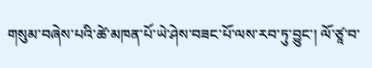གསུམ་བཞེས་པའི་ཚེ་མཁན་པོ་ཡེ་ཤེས་བཟང་པོ་ལས་རབ་ཏུ་བྱུང་། ལོ་ཙཱ་བ་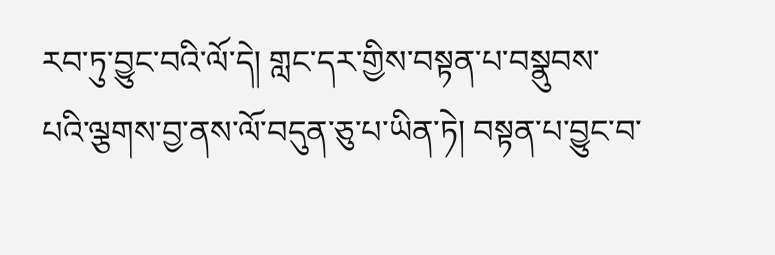རབ་ཏུ་བྱུང་བའི་ལོ་དེ། གླང་དར་གྱིས་བསྟན་པ་བསྣུབས་པའི་ལྕགས་བྱ་ནས་ལོ་བདུན་ཅུ་པ་ཡིན་ཏེ། བསྟན་པ་བྱུང་བ་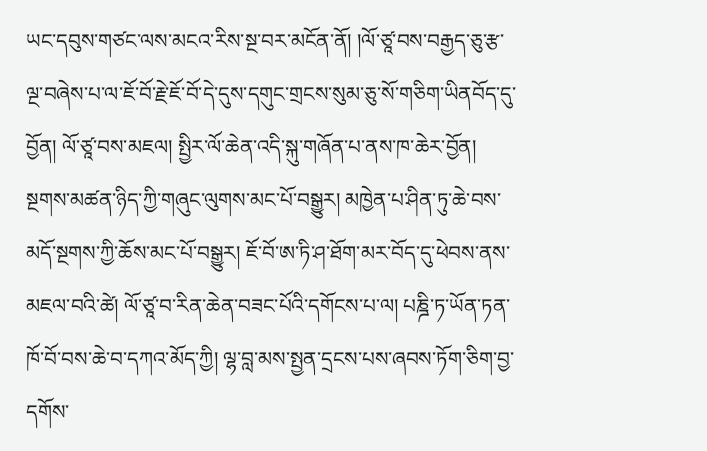ཡང་དབུས་གཙང་ལས་མངའ་རིས་སྔ་བར་མངོན་ནོ། །ལོ་ཙཱ་བས་བརྒྱད་ཅུ་རྩ་ལྔ་བཞེས་པ་ལ་ཇོ་བོ་རྗེ་ཇོ་བོ་དེ་དུས་དགུང་གྲངས་སུམ་ཅུ་སོ་གཅིག་ཡིནབོད་དུ་བྱོན། ལོ་ཙཱ་བས་མཇལ། སྤྱིར་ལོ་ཆེན་འདི་སྐུ་གཞོན་པ་ནས་ཁ་ཆེར་བྱོན། སྔགས་མཚན་ཉིད་ཀྱི་གཞུང་ལུགས་མང་པོ་བསྒྱུར། མཁྱེན་པ་ཤིན་ཏུ་ཆེ་བས་མདོ་སྔགས་ཀྱི་ཆོས་མང་པོ་བསྒྱུར། ཇོ་བོ་ཨ་ཏི་ཤ་ཐོག་མར་བོད་དུ་ཕེབས་ནས་མཇལ་བའི་ཚེ། ལོ་ཙཱ་བ་རིན་ཆེན་བཟང་པོའི་དགོངས་པ་ལ། པཎྜི་ཏ་ཡོན་ཏན་ཁོ་བོ་བས་ཆེ་བ་དཀའ་མོད་ཀྱི། ལྷ་བླ་མས་སྤྱན་དྲངས་པས་ཞབས་ཏོག་ཅིག་བྱ་དགོས་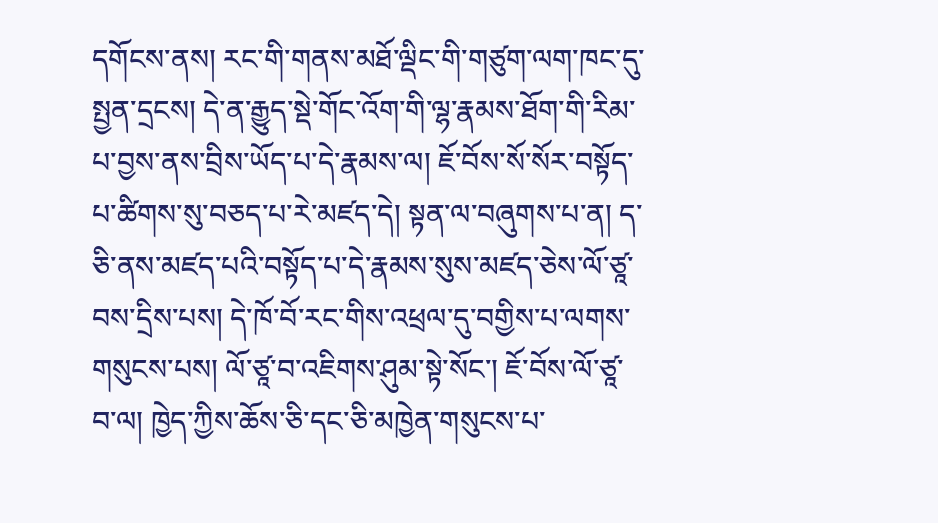དགོངས་ནས། རང་གི་གནས་མཐོ་ལྡིང་གི་གཙུག་ལག་ཁང་དུ་སྤྱན་དྲངས། དེ་ན་རྒྱུད་སྡེ་གོང་འོག་གི་ལྷ་རྣམས་ཐོག་གི་རིམ་པ་བྱས་ནས་བྲིས་ཡོད་པ་དེ་རྣམས་ལ། ཇོ་བོས་སོ་སོར་བསྟོད་པ་ཚིགས་སུ་བཅད་པ་རེ་མཛད་དེ། སྟན་ལ་བཞུགས་པ་ན། ད་ཅི་ནས་མཛད་པའི་བསྟོད་པ་དེ་རྣམས་སུས་མཛད་ཅེས་ལོ་ཙཱ་བས་དྲིས་པས། དེ་ཁོ་བོ་རང་གིས་འཕྲལ་དུ་བགྱིས་པ་ལགས་གསུངས་པས། ལོ་ཙཱ་བ་འཇིགས་ཤུམ་སྟེ་སོང་། ཇོ་བོས་ལོ་ཙཱ་བ་ལ། ཁྱེད་ཀྱིས་ཆོས་ཅི་དང་ཅི་མཁྱེན་གསུངས་པ་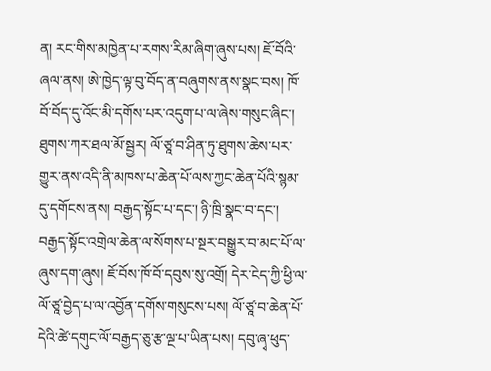ན། རང་གིས་མཁྱེན་པ་རགས་རིམ་ཞིག་ཞུས་པས། ཇོ་བོའི་ཞལ་ནས། ཨེ་ཁྱེད་ལྟ་བུ་བོད་ན་བཞུགས་ནས་སྣང་བས། ཁོ་བོ་བོད་དུ་འོང་མི་དགོས་པར་འདུག་པ་ལ་ཞེས་གསུང་ཞིང་། ཐུགས་ཀར་ཐལ་མོ་སྦྱར། ལོ་ཙཱ་བ་ཤིན་ཏུ་ཐུགས་ཆེས་པར་གྱུར་ནས་འདི་ནི་མཁས་པ་ཆེན་པོ་ལས་ཀྱང་ཆེན་པོའི་སྙམ་དུ་དགོངས་ནས། བརྒྱད་སྟོང་པ་དང་། ཉི་ཁྲི་སྣང་བ་དང་། བརྒྱད་སྟོང་འགྲེལ་ཆེན་ལ་སོགས་པ་སྔར་བསྒྱུར་བ་མང་པོ་ལ་ཞུས་དག་ཞུས། ཇོ་བོས་ཁོ་བོ་དབུས་སུ་འགྲོ། དེར་ངེད་ཀྱི་ཕྱི་ལ་ལོ་ཙཱ་བྱེད་པ་ལ་འབྱོན་དགོས་གསུངས་པས། ལོ་ཙཱ་བ་ཆེན་པོ་དེའི་ཚེ་དགུང་ལོ་བརྒྱད་ཅུ་རྩ་ལྔ་པ་ཡིན་པས། དབུ་ཞྭ་ཕུད་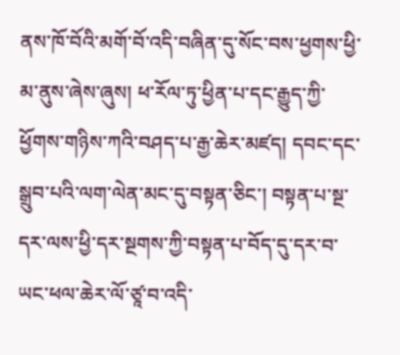ནས་ཁོ་བོའི་མགོ་བོ་འདི་བཞིན་དུ་སོང་བས་ཕྱགས་ཕྱི་མ་ནུས་ཞེས་ཞུས། ཕ་རོལ་ཏུ་ཕྱིན་པ་དང་རྒྱུད་ཀྱི་ཕྱོགས་གཉིས་ཀའི་བཤད་པ་རྒྱ་ཆེར་མཛད། དབང་དང་སྒྲུབ་པའི་ལག་ལེན་མང་དུ་བསྟན་ཅིང་། བསྟན་པ་སྔ་དར་ལས་ཕྱི་དར་སྔགས་ཀྱི་བསྟན་པ་བོད་དུ་དར་བ་ཡང་ཕལ་ཆེར་ལོ་ཙཱ་བ་འདི་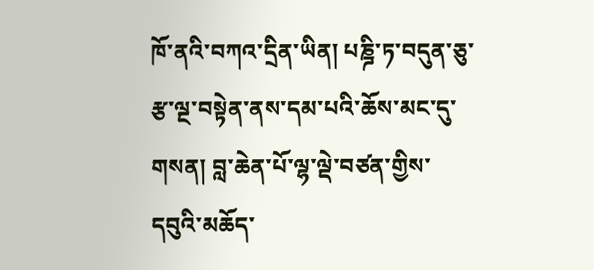ཁོ་ནའི་བཀའ་དྲིན་ཡིན། པཎྜི་ཏ་བདུན་ཅུ་རྩ་ལྔ་བསྟེན་ནས་དམ་པའི་ཆོས་མང་དུ་གསན། བླ་ཆེན་པོ་ལྷ་ལྡེ་བཙན་གྱིས་དབུའི་མཆོད་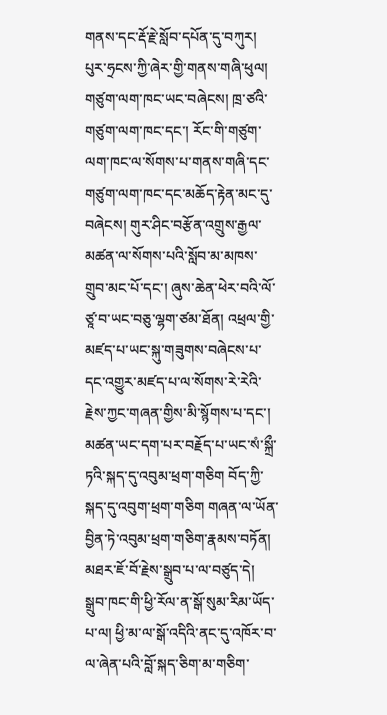གནས་དང་རྡོ་རྗེ་སློབ་དཔོན་དུ་བཀུར། པུར་ཧྲངས་ཀྱི་ཞེར་གྱི་གནས་གཞི་ཕུལ། གཙུག་ལག་ཁང་ཡང་བཞེངས། ཁྲ་ཙའི་གཙུག་ལག་ཁང་དང་། རོང་གི་གཙུག་ལག་ཁང་ལ་སོགས་པ་གནས་གཞི་དང་གཙུག་ལག་ཁང་དང་མཆོད་རྟེན་མང་དུ་བཞེངས། གུར་ཤིང་བརྩོན་འགྲུས་རྒྱལ་མཚན་ལ་སོགས་པའི་སློབ་མ་མཁས་གྲུབ་མང་པོ་དང་། ཞུས་ཆེན་ཕེར་བའི་ལོ་ཙཱ་བ་ཡང་བཅུ་ལྷག་ཙམ་ཐོན། འཕྲལ་གྱི་མཛད་པ་ཡང་སྐུ་གཟུགས་བཞེངས་པ་དང་འགྱུར་མཛད་པ་ལ་སོགས་རེ་རེའི་རྗེས་ཀྱང་གཞན་གྱིས་མི་སྙོགས་པ་དང་། མཚན་ཡང་དག་པར་བརྗོད་པ་ཡང་སཾ་སྐྲྀ་ཏའི་སྐད་དུ་འབུམ་ཕྲག་གཅིག བོད་ཀྱི་སྐད་དུ་འབུག་ཕྲག་གཅིག གཞན་ལ་ཡོན་བྱིན་ཏེ་འབུམ་ཕྲག་གཅིག་རྣམས་བཏོན། མཐར་ཇོ་བོ་རྗེས་སྒྲུབ་པ་ལ་བཙུད་དེ། སྒྲུབ་ཁང་གི་ཕྱི་རོལ་ན་སྒོ་སུམ་རིམ་ཡོད་པ་ལ། ཕྱི་མ་ལ་སྒོ་འདིའི་ནང་དུ་འཁོར་བ་ལ་ཞེན་པའི་བློ་སྐད་ཅིག་མ་གཅིག་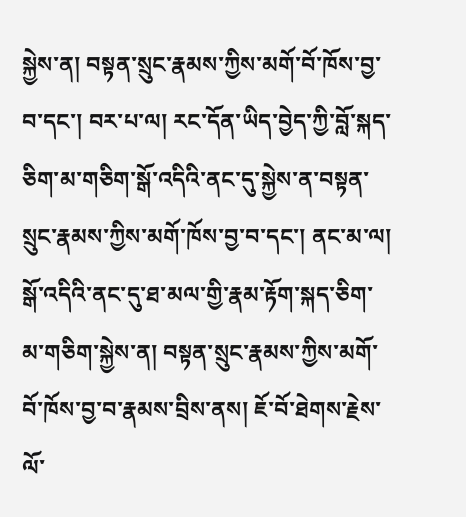སྐྱེས་ན། བསྟན་སྲུང་རྣམས་ཀྱིས་མགོ་བོ་ཁོས་བྱ་བ་དང་། བར་པ་ལ། རང་དོན་ཡིད་བྱེད་ཀྱི་བློ་སྐད་ཅིག་མ་གཅིག་སྒོ་འདིའི་ནང་དུ་སྐྱེས་ན་བསྟན་སྲུང་རྣམས་ཀྱིས་མགོ་ཁོས་བྱ་བ་དང་། ནང་མ་ལ། སྒོ་འདིའི་ནང་དུ་ཐ་མལ་གྱི་རྣམ་རྟོག་སྐད་ཅིག་མ་གཅིག་སྐྱེས་ན། བསྟན་སྲུང་རྣམས་ཀྱིས་མགོ་བོ་ཁོས་བྱ་བ་རྣམས་བྲིས་ནས། ཇོ་བོ་ཐེགས་རྗེས་ལོ་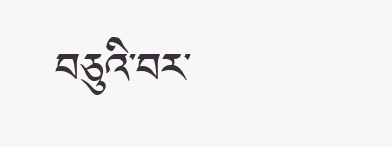བཅུའི་བར་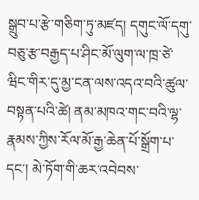སྒྲུབ་པ་རྩེ་གཅིག་ཏུ་མཛད། དགུང་ལོ་དགུ་བཅུ་རྩ་བརྒྱད་པ་ཤིང་མོ་ལུག་ལ་ཁྲ་ཙེ་ཝིང་གིར་དུ་མྱ་ངན་ལས་འདའ་བའི་ཚུལ་བསྟན་པའི་ཚེ། ནམ་མཁའ་གང་བའི་ལྷ་རྣམས་ཀྱིས་རོལ་མོ་རྒྱ་ཆེན་པོ་སྒྲོག་པ་དང་། མེ་ཏོག་གི་ཆར་འབེབས་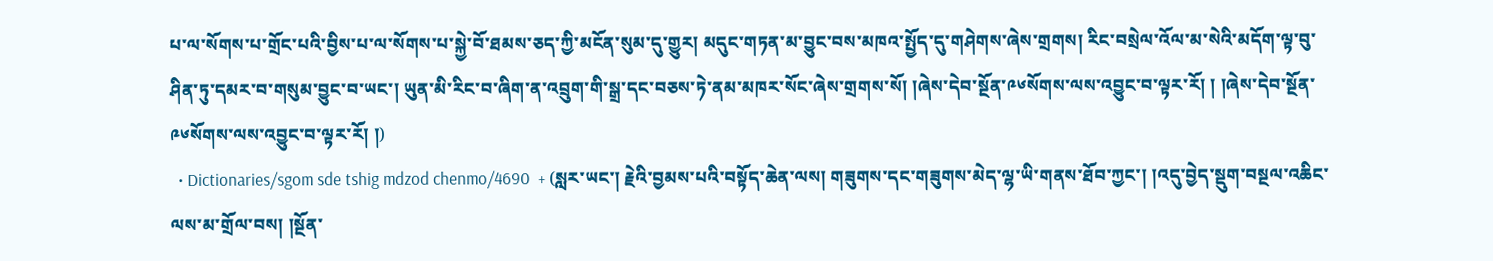པ་ལ་སོགས་པ་གྲོང་པའི་བྱིས་པ་ལ་སོགས་པ་སྐྱེ་བོ་ཐམས་ཅད་ཀྱི་མངོན་སུམ་དུ་གྱུར། མདུང་གཏན་མ་བྱུང་བས་མཁའ་སྤྱོད་དུ་གཤེགས་ཞེས་གྲགས། རིང་བསྲེལ་འོལ་མ་སེའི་མདོག་ལྟ་བུ་ཤིན་ཏུ་དམར་བ་གསུམ་བྱུང་བ་ཡང་། ཡུན་མི་རིང་བ་ཞིག་ན་འབྲུག་གི་སྒྲ་དང་བཅས་ཏེ་ནམ་མཁར་སོང་ཞེས་གྲགས་སོ། །ཞེས་དེབ་སྔོན་༩༦སོགས་ལས་འབྱུང་བ་ལྟར་རོ། ། །ཞེས་དེབ་སྔོན་༩༦སོགས་ལས་འབྱུང་བ་ལྟར་རོ། །)
  • Dictionaries/sgom sde tshig mdzod chenmo/4690  + (སླར་ཡང་། རྗེའི་བྱམས་པའི་བསྟོད་ཆེན་ལས། གཟུགས་དང་གཟུགས་མེད་ལྷ་ཡི་གནས་ཐོབ་ཀྱང་། །འདུ་བྱེད་སྡུག་བསྔལ་འཆིང་ལས་མ་གྲོལ་བས། །སྔོན་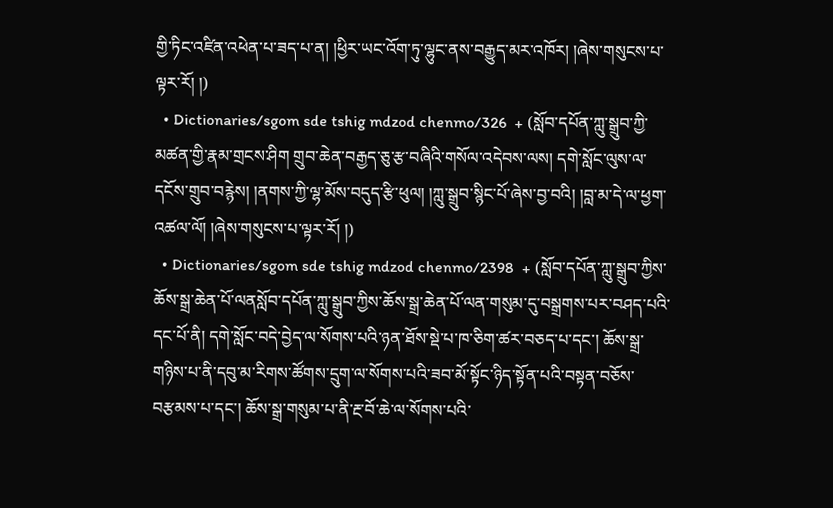གྱི་ཏིང་འཛིན་འཕེན་པ་ཟད་པ་ན། །ཕྱིར་ཡང་འོག་ཏུ་ལྷུང་ནས་བརྒྱུད་མར་འཁོར། །ཞེས་གསུངས་པ་ལྟར་རོ། །)
  • Dictionaries/sgom sde tshig mdzod chenmo/326  + (སློབ་དཔོན་ཀླུ་སྒྲུབ་ཀྱི་མཚན་གྱི་རྣམ་གྲངས་ཤིག གྲུབ་ཆེན་བརྒྱད་ཅུ་རྩ་བཞིའི་གསོལ་འདེབས་ལས། དགེ་སློང་ལུས་ལ་དངོས་གྲུབ་བརྙེས། །ནགས་ཀྱི་ལྷ་མོས་བདུད་རྩི་ཕུལ། །ཀླུ་སྒྲུབ་སྙིང་པོ་ཞེས་བྱ་བའི། །བླ་མ་དེ་ལ་ཕྱག་འཚལ་ལོ། །ཞེས་གསུངས་པ་ལྟར་རོ། །)
  • Dictionaries/sgom sde tshig mdzod chenmo/2398  + (སློབ་དཔོན་ཀླུ་སྒྲུབ་ཀྱིས་ཆོས་སྒྲ་ཆེན་པོ་ལནསློབ་དཔོན་ཀླུ་སྒྲུབ་ཀྱིས་ཆོས་སྒྲ་ཆེན་པོ་ལན་གསུམ་དུ་བསྒྲགས་པར་བཤད་པའི་དང་པོ་ནི། དགེ་སློང་བདེ་བྱེད་ལ་སོགས་པའི་ཉན་ཐོས་སྡེ་པ་ཁ་ཅིག་ཚར་བཅད་པ་དང་། ཆོས་སྒྲ་གཉིས་པ་ནི་དབུ་མ་རིགས་ཚོགས་དྲུག་ལ་སོགས་པའི་ཟབ་མོ་སྟོང་ཉིད་སྟོན་པའི་བསྟན་བཅོས་བརྩམས་པ་དང་། ཆོས་སྒྲ་གསུམ་པ་ནི་རྔ་བོ་ཆེ་ལ་སོགས་པའི་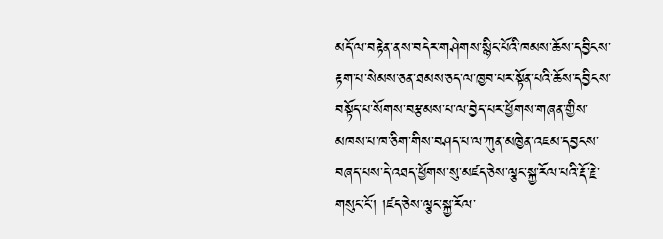མདོ་ལ་བརྟེན་ནས་བདེར་གཤེགས་སྙིང་པོའི་ཁམས་ཆོས་དབྱིངས་རྟག་པ་སེམས་ཅན་ཐམས་ཅད་ལ་ཁྱབ་པར་སྟོན་པའི་ཆོས་དབྱིངས་བསྟོད་པ་སོགས་བརྩམས་པ་ལ་བྱེད་པར་ཕྱོགས་གཞན་གྱིས་མཁས་པ་ཁ་ཅིག་གིས་བཤད་པ་ལ་ཀུན་མཁྱེན་འཇམ་དབྱངས་བཞད་པས་དེ་འཐད་ཕྱོགས་སུ་མཛད་ཅེས་ལྕང་སྐྱ་རོལ་པའི་རྡོ་རྗེ་གསུང་ངོ་། །ཛད་ཅེས་ལྕང་སྐྱ་རོལ་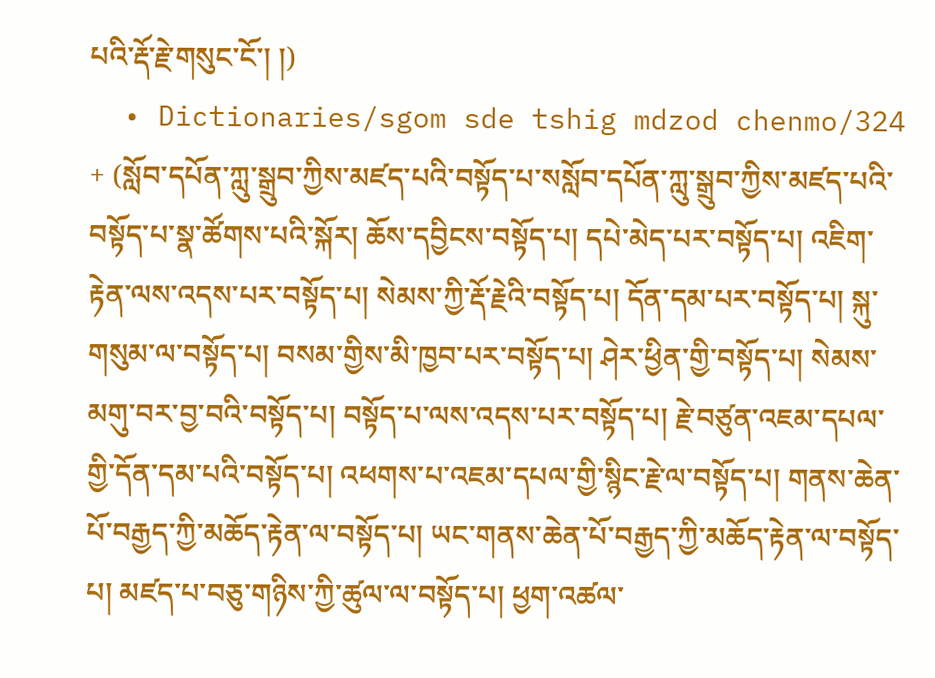པའི་རྡོ་རྗེ་གསུང་ངོ་། །)
  • Dictionaries/sgom sde tshig mdzod chenmo/324  + (སློབ་དཔོན་ཀླུ་སྒྲུབ་ཀྱིས་མཛད་པའི་བསྟོད་པ་སསློབ་དཔོན་ཀླུ་སྒྲུབ་ཀྱིས་མཛད་པའི་བསྟོད་པ་སྣ་ཚོགས་པའི་སྐོར། ཆོས་དབྱིངས་བསྟོད་པ། དཔེ་མེད་པར་བསྟོད་པ། འཇིག་རྟེན་ལས་འདས་པར་བསྟོད་པ། སེམས་ཀྱི་རྡོ་རྗེའི་བསྟོད་པ། དོན་དམ་པར་བསྟོད་པ། སྐུ་གསུམ་ལ་བསྟོད་པ། བསམ་གྱིས་མི་ཁྱབ་པར་བསྟོད་པ། ཤེར་ཕྱིན་གྱི་བསྟོད་པ། སེམས་མགུ་བར་བྱ་བའི་བསྟོད་པ། བསྟོད་པ་ལས་འདས་པར་བསྟོད་པ། རྗེ་བཙུན་འཇམ་དཔལ་གྱི་དོན་དམ་པའི་བསྟོད་པ། འཕགས་པ་འཇམ་དཔལ་གྱི་སྙིང་རྗེ་ལ་བསྟོད་པ། གནས་ཆེན་པོ་བརྒྱད་ཀྱི་མཆོད་རྟེན་ལ་བསྟོད་པ། ཡང་གནས་ཆེན་པོ་བརྒྱད་ཀྱི་མཆོད་རྟེན་ལ་བསྟོད་པ། མཛད་པ་བཅུ་གཉིས་ཀྱི་ཚུལ་ལ་བསྟོད་པ། ཕྱག་འཚལ་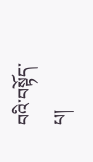བའི་བསྟོད་པ།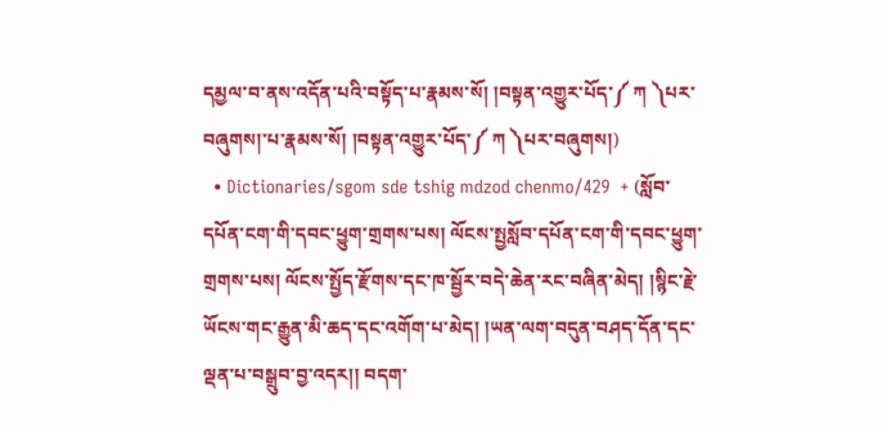དམྱལ་བ་ནས་འདོན་པའི་བསྟོད་པ་རྣམས་སོ། །བསྟན་འགྱུར་པོད་༼ ཀ ༽པར་བཞུགས།་པ་རྣམས་སོ། །བསྟན་འགྱུར་པོད་༼ ཀ ༽པར་བཞུགས།)
  • Dictionaries/sgom sde tshig mdzod chenmo/429  + (སློབ་དཔོན་ངག་གི་དབང་ཕྱུག་གྲགས་པས། ལོངས་སྤྱསློབ་དཔོན་ངག་གི་དབང་ཕྱུག་གྲགས་པས། ལོངས་སྤྱོད་རྫོགས་དང་ཁ་སྦྱོར་བདེ་ཆེན་རང་བཞིན་མེད། །སྙིང་རྗེ་ཡོངས་གང་རྒྱུན་མི་ཆད་དང་འགོག་པ་མེད། །ཡན་ལག་བདུན་བཤད་དོན་དང་ལྡན་པ་བསྒྲུབ་བྱ་འདར།། བདག་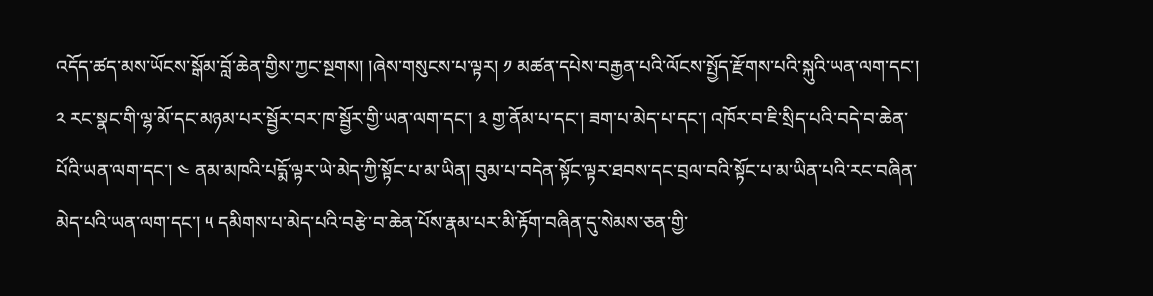འདོད་ཚད་མས་ཡོངས་སྒོམ་བློ་ཆེན་གྱིས་ཀྱང་སྔགས། །ཞེས་གསུངས་པ་ལྟར། ༡ མཚན་དཔེས་བརྒྱན་པའི་ལོངས་སྤྱོད་རྫོགས་པའི་སྐུའི་ཡན་ལག་དང་། ༢ རང་སྣང་གི་ལྷ་མོ་དང་མཉམ་པར་སྦྱོར་བར་ཁ་སྦྱོར་གྱི་ཡན་ལག་དང་། ༣ གྱ་ནོམ་པ་དང་། ཟག་པ་མེད་པ་དང་། འཁོར་བ་ཇི་སྲིད་པའི་བདེ་བ་ཆེན་པོའི་ཡན་ལག་དང་། ༤ ནམ་མཁའི་པདྨོ་ལྟར་ཡེ་མེད་ཀྱི་སྟོང་པ་མ་ཡིན། བུམ་པ་བདེན་སྟོང་ལྟར་ཐབས་དང་བྲལ་བའི་སྟོང་པ་མ་ཡིན་པའི་རང་བཞིན་མེད་པའི་ཡན་ལག་དང་། ༥ དམིགས་པ་མེད་པའི་བརྩེ་བ་ཆེན་པོས་རྣམ་པར་མི་རྟོག་བཞིན་དུ་སེམས་ཅན་གྱི་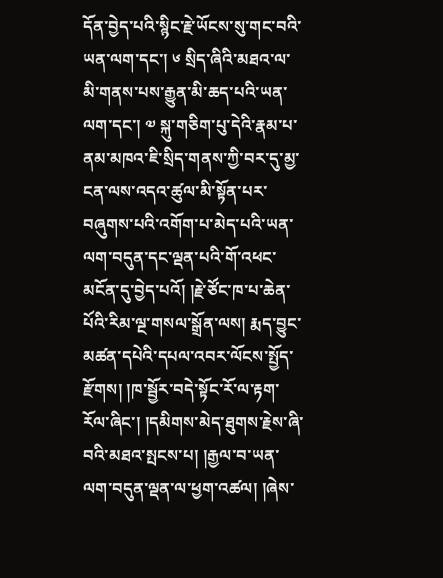དོན་བྱེད་པའི་སྙིང་རྗེ་ཡོངས་སུ་གང་བའི་ཡན་ལག་དང་། ༦ སྲིད་ཞིའི་མཐའ་ལ་མི་གནས་པས་རྒྱུན་མི་ཆད་པའི་ཡན་ལག་དང་། ༧ སྐུ་གཅིག་པུ་དེའི་རྣམ་པ་ནམ་མཁའ་ཇི་སྲིད་གནས་ཀྱི་བར་དུ་མྱ་ངན་ལས་འདའ་ཚུལ་མི་སྟོན་པར་བཞུགས་པའི་འགོག་པ་མེད་པའི་ཡན་ལག་བདུན་དང་ལྡན་པའི་གོ་འཕང་མངོན་དུ་བྱེད་པའོ། །རྗེ་ཙོང་ཁ་པ་ཆེན་པོའི་རིམ་ལྔ་གསལ་སྒྲོན་ལས། རྨད་བྱུང་མཚན་དཔེའི་དཔལ་འབར་ལོངས་སྤྱོད་རྫོགས། །ཁ་སྦྱོར་བདེ་སྟོང་རོ་ལ་རྟག་རོལ་ཞིང་། །དམིགས་མེད་ཐུགས་རྗེས་ཞི་བའི་མཐའ་སྤངས་པ། །རྒྱལ་བ་ཡན་ལག་བདུན་ལྡན་ལ་ཕྱག་འཚལ། །ཞེས་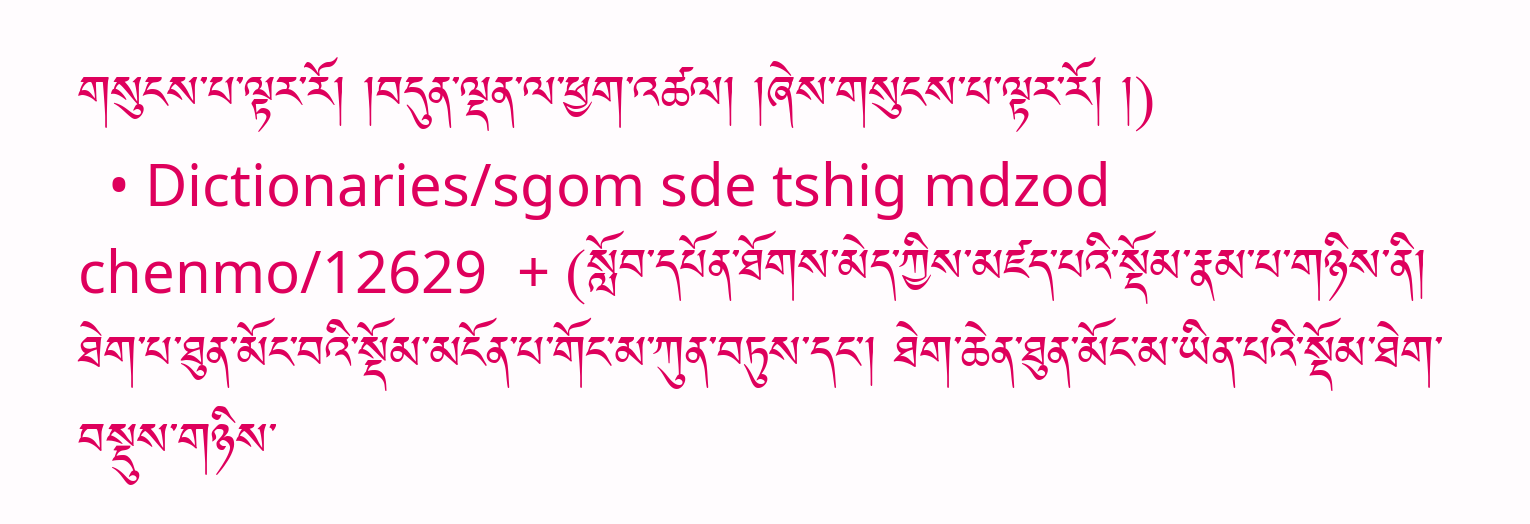གསུངས་པ་ལྟར་རོ། །བདུན་ལྡན་ལ་ཕྱག་འཚལ། །ཞེས་གསུངས་པ་ལྟར་རོ། །)
  • Dictionaries/sgom sde tshig mdzod chenmo/12629  + (སློབ་དཔོན་ཐོགས་མེད་ཀྱིས་མཛད་པའི་སྡོམ་རྣམ་པ་གཉིས་ནི། ཐེག་པ་ཐུན་མོང་བའི་སྡོམ་མངོན་པ་གོང་མ་ཀུན་བཏུས་དང་། ཐེག་ཆེན་ཐུན་མོང་མ་ཡིན་པའི་སྡོམ་ཐེག་བསྡུས་གཉིས་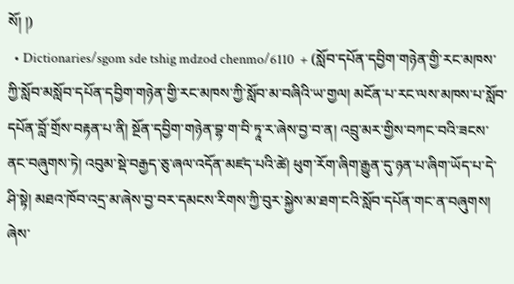སོ། །)
  • Dictionaries/sgom sde tshig mdzod chenmo/6110  + (སློབ་དཔོན་དབྱིག་གཉེན་གྱི་རང་མཁས་ཀྱི་སློབ་མསློབ་དཔོན་དབྱིག་གཉེན་གྱི་རང་མཁས་ཀྱི་སློབ་མ་བཞིའི་ཡ་གྱལ། མངོན་པ་རང་ལས་མཁས་པ་སློབ་དཔོན་བློ་གྲོས་བརྟན་པ་ནི། སྔོན་དབྱིག་གཉེན་བྷ་ག་བི་ཏཱ་ར་ཞེས་བྱ་བ་ན། འབྲུ་མར་གྱིས་བཀང་བའི་ཟངས་ནང་བཞུགས་ཏེ། འབུམ་སྡེ་བརྒྱད་ཅུ་ཞལ་འདོན་མཛད་པའི་ཚེ། ཕུག་རོག་ཞིག་རྒྱུན་དུ་ཉན་པ་ཞིག་ཡོད་པ་དེ་ཤི་སྟེ། མཐའ་ཁོབ་འདྲ་མ་ཞེས་བྱ་བར་དམངས་རིགས་ཀྱི་བུར་སྐྱེས་མ་ཐག་ངའི་སློབ་དཔོན་གང་ན་བཞུགས། ཞེས་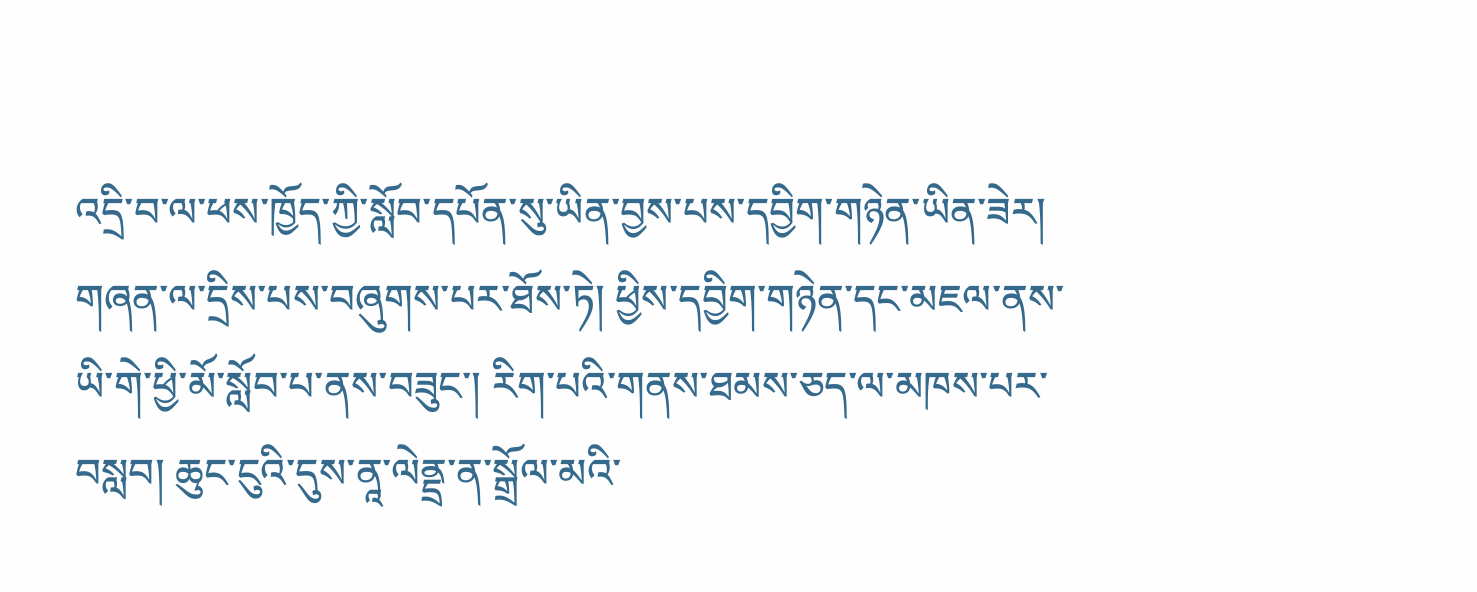འདྲི་བ་ལ་ཕས་ཁྱོད་ཀྱི་སློབ་དཔོན་སུ་ཡིན་བྱས་པས་དབྱིག་གཉེན་ཡིན་ཟེར། གཞན་ལ་དྲིས་པས་བཞུགས་པར་ཐོས་ཏེ། ཕྱིས་དབྱིག་གཉེན་དང་མཇལ་ནས་ཡི་གེ་ཕྱི་མོ་སློབ་པ་ནས་བཟུང་། རིག་པའི་གནས་ཐམས་ཅད་ལ་མཁས་པར་བསླབ། ཆུང་ངུའི་དུས་ནཱ་ལེནྡྲ་ན་སྒྲོལ་མའི་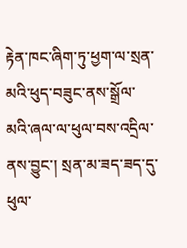རྟེན་ཁང་ཞིག་ཏུ་ཕྱག་ལ་སྲན་མའི་ཕུད་བཟུང་ནས་སྒྲོལ་མའི་ཞལ་ལ་ཕུལ་བས་འདྲིལ་ནས་བྱུང་། སྲན་མ་ཟད་ཟད་དུ་ཕུལ་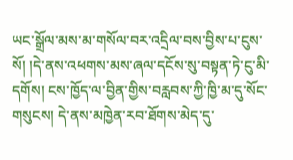ཡང་སྒྲོལ་མས་མ་གསོལ་བར་འདྲིལ་བས་བྱིས་པ་ངུས་སོ། །དེ་ནས་འཕགས་མས་ཞལ་དངོས་སུ་བསྟན་ཏེ་ངུ་མི་དགོས། ངས་ཁྱོད་ལ་བྱིན་གྱིས་བརླབས་ཀྱི་ཁྱི་མ་དུ་སོང་གསུངས། དེ་ནས་མཁྱེན་རབ་ཐོགས་མེད་དུ་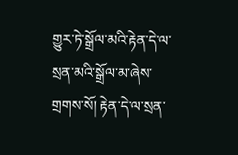གྱུར་ཏེ་སྒྲོལ་མའི་རྟེན་དེ་ལ་སྲན་མའི་སྒྲོལ་མ་ཞེས་གྲགས་སོ། རྟེན་དེ་ལ་སྲན་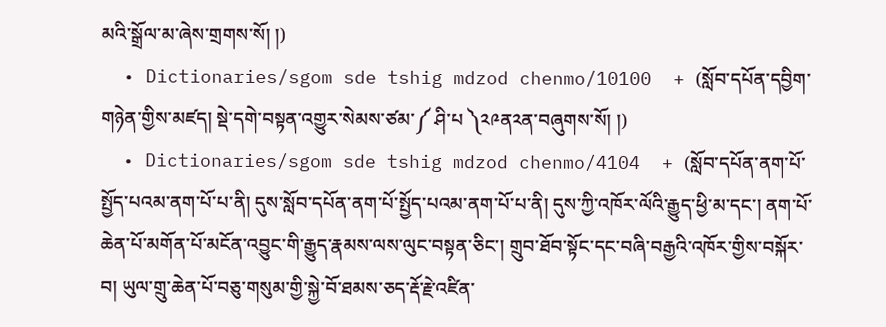མའི་སྒྲོལ་མ་ཞེས་གྲགས་སོ། །)
  • Dictionaries/sgom sde tshig mdzod chenmo/10100  + (སློབ་དཔོན་དབྱིག་གཉེན་གྱིས་མཛད། སྡེ་དགེ་བསྟན་འགྱུར་སེམས་ཙམ་༼ ཤི་པ ༽༢༩ན༢ན་བཞུགས་སོ། །)
  • Dictionaries/sgom sde tshig mdzod chenmo/4104  + (སློབ་དཔོན་ནག་པོ་སྤྱོད་པའམ་ནག་པོ་པ་ནི། དུས་སློབ་དཔོན་ནག་པོ་སྤྱོད་པའམ་ནག་པོ་པ་ནི། དུས་ཀྱི་འཁོར་ལོའི་རྒྱུད་ཕྱི་མ་དང་། ནག་པོ་ཆེན་པོ་མགོན་པོ་མངོན་འབྱུང་གི་རྒྱུད་རྣམས་ལས་ལུང་བསྟན་ཅིང་། གྲུབ་ཐོབ་སྟོང་དང་བཞི་བརྒྱའི་འཁོར་གྱིས་བསྐོར་བ། ཡུལ་གྲུ་ཆེན་པོ་བཅུ་གསུམ་གྱི་སྐྱེ་བོ་ཐམས་ཅད་རྡོ་རྗེ་འཛིན་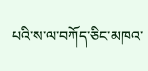པའི་ས་ལ་བཀོད་ཅིང་མཁའ་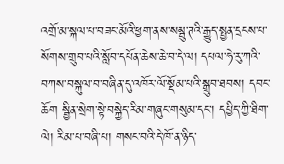འགྲོ་མ་སྐལ་པ་བཟང་མོའི་ཕྱག་ནས་སམྦུ་ཊའི་རྒྱུད་སྤྱན་དྲངས་པ་སོགས་གྲུབ་པའི་སློབ་དཔོན་ཆེས་ཆེ་བ་དེ་ལ། དཔལ་ཧེ་རུ་ཀའི་བཀས་བསྐུལ་བ་བཞིན་དུ་འཁོར་ལོ་སྡོམ་པའི་སྒྲུབ་ཐབས། དབང་ཆོག སྦྱིན་སྲེག་སྟེ་བསྐྱེད་རིམ་གཞུང་གསུམ་དང་། དཔྱིད་ཀྱི་ཐིག་ལེ། རིམ་པ་བཞི་པ། གསང་བའི་དེ་ཁོ་ན་ཉིད་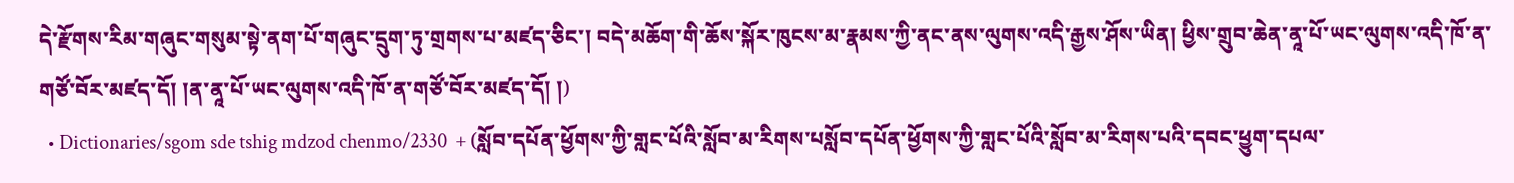དེ་རྫོགས་རིམ་གཞུང་གསུམ་སྟེ་ནག་པོ་གཞུང་དྲུག་ཏུ་གྲགས་པ་མཛད་ཅིང་། བདེ་མཆོག་གི་ཆོས་སྐོར་ཁུངས་མ་རྣམས་ཀྱི་ནང་ནས་ལུགས་འདི་རྒྱས་ཤོས་ཡིན། ཕྱིས་གྲུབ་ཆེན་ནཱ་པོ་ཡང་ལུགས་འདི་ཁོ་ན་གཙོ་བོར་མཛད་དོ། །ན་ནཱ་པོ་ཡང་ལུགས་འདི་ཁོ་ན་གཙོ་བོར་མཛད་དོ། །)
  • Dictionaries/sgom sde tshig mdzod chenmo/2330  + (སློབ་དཔོན་ཕྱོགས་ཀྱི་གླང་པོའི་སློབ་མ་རིགས་པསློབ་དཔོན་ཕྱོགས་ཀྱི་གླང་པོའི་སློབ་མ་རིགས་པའི་དབང་ཕྱུག་དཔལ་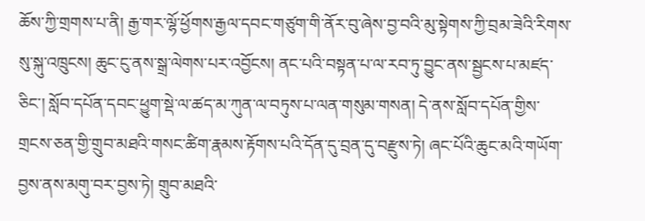ཆོས་ཀྱི་གྲགས་པ་ནི། རྒྱ་གར་ལྷོ་ཕྱོགས་རྒྱལ་དབང་གཙུག་གི་ནོར་བུ་ཞེས་བྱ་བའི་མུ་སྟེགས་ཀྱི་བྲམ་ཟེའི་རིགས་སུ་སྐུ་འཁྲུངས། ཆུང་ངུ་ནས་སྒྲ་ལེགས་པར་འབྱོངས། ནང་པའི་བསྟན་པ་ལ་རབ་ཏུ་བྱུང་ནས་སྦྱངས་པ་མཛད་ཅིང་། སློབ་དཔོན་དབང་ཕྱུག་སྡེ་ལ་ཚད་མ་ཀུན་ལ་བཏུས་པ་ལན་གསུམ་གསན། དེ་ནས་སློབ་དཔོན་གྱིས་གྲངས་ཅན་གྱི་གྲུབ་མཐའི་གསང་ཚིག་རྣམས་རྟོགས་པའི་དོན་དུ་བྲན་དུ་བརྫུས་ཏེ། ཞང་པོའི་ཆུང་མའི་གཡོག་བྱས་ནས་མགུ་བར་བྱས་ཏེ། གྲུབ་མཐའི་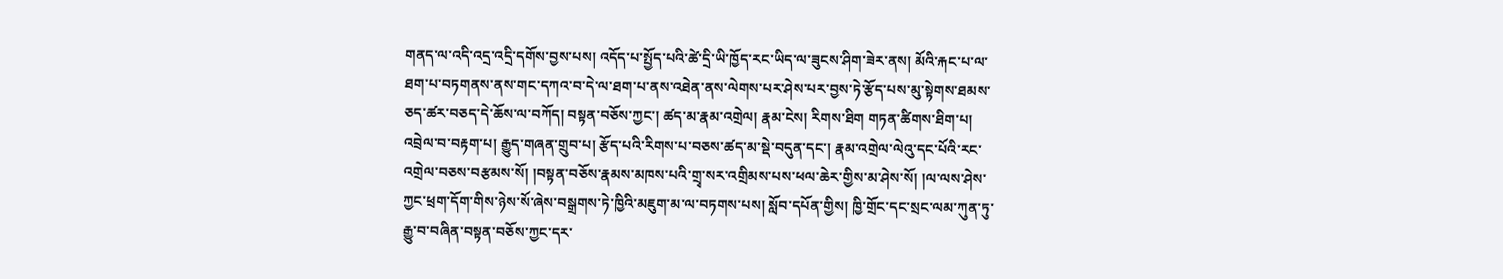གནད་ལ་འདི་འདྲ་འདྲི་དགོས་བྱས་པས། འདོད་པ་སྤྱོད་པའི་ཚེ་དྲི་ཡི་ཁྱོད་རང་ཡིད་ལ་ཟུངས་ཤིག་ཟེར་ནས། མོའི་རྐང་པ་ལ་ཐག་པ་བཏགནས་ནས་གང་དཀའ་བ་དེ་ལ་ཐག་པ་ནས་འཐེན་ནས་ལེགས་པར་ཤེས་པར་བྱས་ཏེ་རྩོད་པས་མུ་སྟེགས་ཐམས་ཅད་ཚར་བཅད་དེ་ཆོས་ལ་བཀོད། བསྟན་བཅོས་ཀྱང་། ཚད་མ་རྣམ་འགྲེལ། རྣམ་ངེས། རིགས་ཐིག གཏན་ཚིགས་ཐིག་པ། འབྲེལ་བ་བརྟག་པ། རྒྱུད་གཞན་གྲུབ་པ། རྩོད་པའི་རིགས་པ་བཅས་ཚད་མ་སྡེ་བདུན་དང་། རྣམ་འགྲེལ་ལེའུ་དང་པོའི་རང་འགྲེལ་བཅས་བརྩམས་སོ། །བསྟན་བཅོས་རྣམས་མཁས་པའི་གྲྭ་སར་འགྲིམས་པས་ཕལ་ཆེར་གྱིས་མ་ཤེས་སོ། །ལ་ལས་ཤེས་ཀྱང་ཕྲག་དོག་གིས་ཉེས་སོ་ཞེས་བསྒྲགས་ཏེ་ཁྱིའི་མཇུག་མ་ལ་བཏགས་པས། སློབ་དཔོན་གྱིས། ཁྱི་གྲོང་དང་སྲང་ལམ་ཀུན་ཏུ་རྒྱུ་བ་བཞིན་བསྟན་བཅོས་ཀྱང་དར་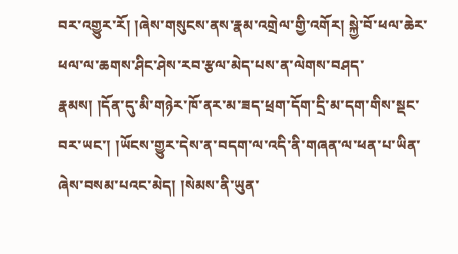བར་འགྱུར་རོ། །ཞེས་གསུངས་ནས་རྣམ་འགྲེལ་གྱི་འགོར། སྐྱེ་བོ་ཕལ་ཆེར་ཕལ་ལ་ཆགས་ཤིང་ཤེས་རབ་རྩལ་མེད་པས་ན་ལེགས་བཤད་རྣམས། །དོན་དུ་མི་གཉེར་ཁོ་ནར་མ་ཟད་ཕྲག་དོག་དྲི་མ་དག་གིས་སྡང་བར་ཡང་། །ཡོངས་གྱུར་དེས་ན་བདག་ལ་འདི་ནི་གཞན་ལ་ཕན་པ་ཡིན་ཞེས་བསམ་པའང་མེད། །སེམས་ནི་ཡུན་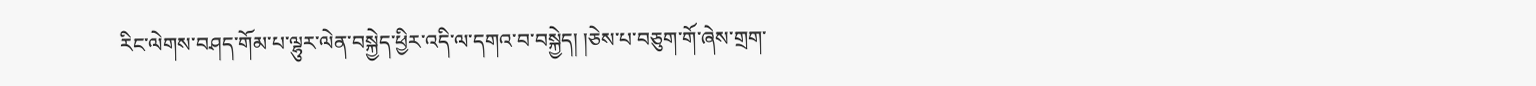རིང་ལེགས་བཤད་གོམ་པ་ལྷུར་ལེན་བསྐྱེད་ཕྱིར་འདི་ལ་དགའ་བ་བསྐྱེད། །ཅེས་པ་བཅུག་གོ་ཞེས་གྲག་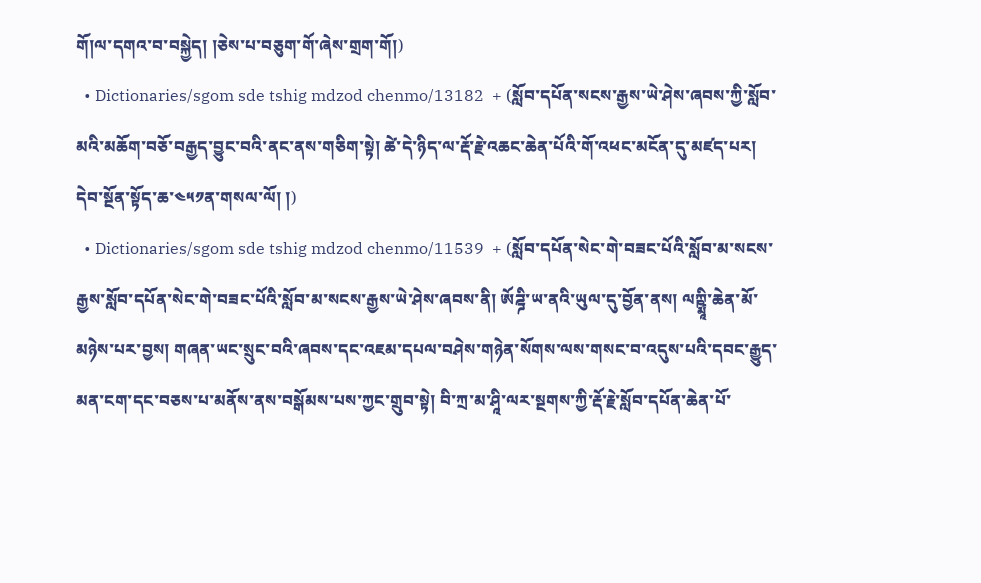གོ།ལ་དགའ་བ་བསྐྱེད། །ཅེས་པ་བཅུག་གོ་ཞེས་གྲག་གོ།)
  • Dictionaries/sgom sde tshig mdzod chenmo/13182  + (སློབ་དཔོན་སངས་རྒྱས་ཡེ་ཤེས་ཞབས་ཀྱི་སློབ་མའི་མཆོག་བཅོ་བརྒྱད་བྱུང་བའི་ནང་ནས་གཅིག་སྟེ། ཚེ་དེ་ཉིད་ལ་རྡོ་རྗེ་འཆང་ཆེན་པོའི་གོ་འཕང་མངོན་དུ་མཛད་པར། དེབ་སྔོན་སྟོད་ཆ་༤༥༡ན་གསལ་ལོ། །)
  • Dictionaries/sgom sde tshig mdzod chenmo/11539  + (སློབ་དཔོན་སེང་གེ་བཟང་པོའི་སློབ་མ་སངས་རྒྱས་སློབ་དཔོན་སེང་གེ་བཟང་པོའི་སློབ་མ་སངས་རྒྱས་ཡེ་ཤེས་ཞབས་ནི། ཨོཌྜི་ཡ་ནའི་ཡུལ་དུ་བྱོན་ནས། ལཀྵྨཱི་ཆེན་མོ་མཉེས་པར་བྱས། གཞན་ཡང་སྲུང་བའི་ཞབས་དང་འཇམ་དཔལ་བཤེས་གཉེན་སོགས་ལས་གསང་བ་འདུས་པའི་དབང་རྒྱུད་མན་ངག་དང་བཅས་པ་མནོས་ནས་བསྒོམས་པས་ཀྱང་གྲུབ་སྟེ། བི་ཀྲ་མ་ཤཱི་ལར་སྔགས་ཀྱི་རྡོ་རྗེ་སློབ་དཔོན་ཆེན་པོ་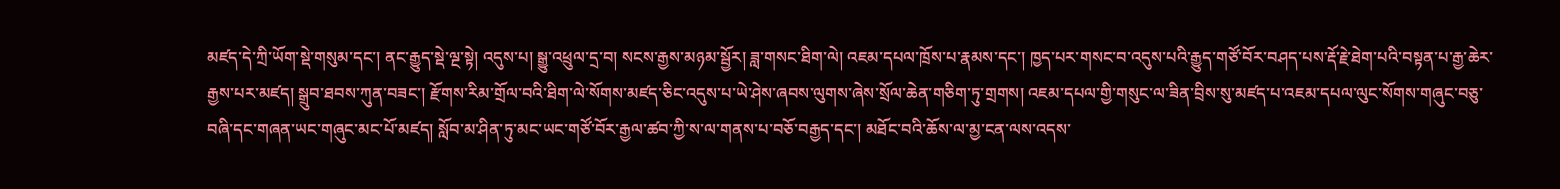མཛད་དེ་ཀྲི་ཡོག་སྡེ་གསུམ་དང་། ནང་རྒྱུད་སྡེ་ལྔ་སྟེ། འདུས་པ། སྒྱུ་འཕྲུལ་དྲ་བ། སངས་རྒྱས་མཉམ་སྦྱོར། ཟླ་གསང་ཐིག་ལེ། འཇམ་དཔལ་ཁྲོས་པ་རྣམས་དང་། ཁྱད་པར་གསང་བ་འདུས་པའི་རྒྱུད་གཙོ་བོར་བཤད་པས་རྡོ་རྗེ་ཐེག་པའི་བསྟན་པ་རྒྱ་ཆེར་རྒྱས་པར་མཛད། སྒྲུབ་ཐབས་ཀུན་བཟང་། རྫོགས་རིམ་གྲོལ་བའི་ཐིག་ལེ་སོགས་མཛད་ཅིང་འདུས་པ་ཡེ་ཤེས་ཞབས་ལུགས་ཞེས་སྲོལ་ཆེན་གཅིག་ཏུ་གྲགས། འཇམ་དཔལ་གྱི་གསུང་ལ་ཟིན་བྲིས་སུ་མཛད་པ་འཇམ་དཔལ་ལུང་སོགས་གཞུང་བཅུ་བཞི་དང་གཞན་ཡང་གཞུང་མང་པོ་མཛད། སློབ་མ་ཤིན་ཏུ་མང་ཡང་གཙོ་བོར་རྒྱལ་ཚབ་ཀྱི་ས་ལ་གནས་པ་བཅོ་བརྒྱད་དང་། མཐོང་བའི་ཆོས་ལ་མྱ་ངན་ལས་འདས་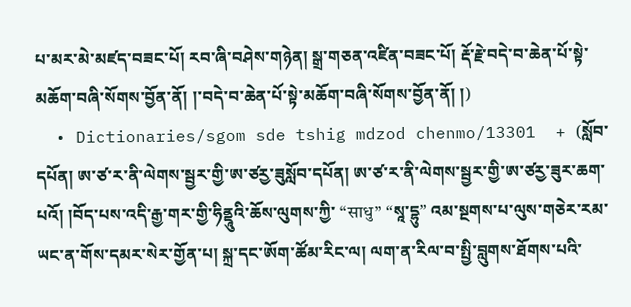པ་མར་མེ་མཛད་བཟང་པོ། རབ་ཞི་བཤེས་གཉེན། སྒྲ་གཅན་འཛིན་བཟང་པོ། རྡོ་རྗེ་བདེ་བ་ཆེན་པོ་སྟེ་མཆོག་བཞི་སོགས་བྱོན་ནོ། །་བདེ་བ་ཆེན་པོ་སྟེ་མཆོག་བཞི་སོགས་བྱོན་ནོ། །)
  • Dictionaries/sgom sde tshig mdzod chenmo/13301  + (སློབ་དཔོན། ཨ་ཙ་ར་ནི་ལེགས་སྦྱར་གྱི་ཨ་ཙརྱ་ཟུསློབ་དཔོན། ཨ་ཙ་ར་ནི་ལེགས་སྦྱར་གྱི་ཨ་ཙརྱ་ཟུར་ཆག་པའོ། །བོད་པས་འདི་རྒྱ་གར་གྱི་ཧིནྡཱུའི་ཆོས་ལུགས་ཀྱི་ “साधु” “སཱ་དྷུ” འམ་སྔགས་པ་ལུས་གཅེར་རམ་ཡང་ན་གོས་དམར་སེར་གྱོན་པ། སྐྲ་དང་ཨོག་ཚོམ་རིང་ལ། ལག་ན་རིལ་བ་སྤྱི་བླུགས་ཐོགས་པའི་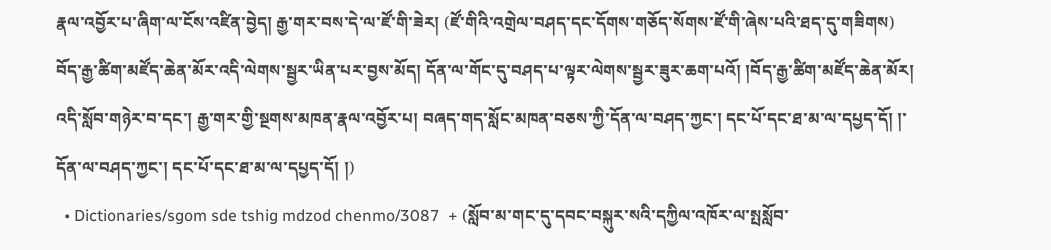རྣལ་འབྱོར་པ་ཞིག་ལ་ངོས་འཛིན་བྱེད། རྒྱ་གར་བས་དེ་ལ་ཛོ་གི་ཟེར། (ཛོ་གིའི་འགྲེལ་བཤད་དང་དོགས་གཅོད་སོགས་ཛོ་གི་ཞེས་པའི་ཐད་དུ་གཟིགས) བོད་རྒྱ་ཚིག་མཛོད་ཆེན་མོར་འདི་ལེགས་སྦྱར་ཡིན་པར་བྱས་མོད། དོན་ལ་གོང་དུ་བཤད་པ་ལྟར་ལེགས་སྦྱར་ཟུར་ཆག་པའོ། །བོད་རྒྱ་ཚིག་མཛོད་ཆེན་མོར། འདི་སློབ་གཉེར་བ་དང་། རྒྱ་གར་གྱི་སྔགས་མཁན་རྣལ་འབྱོར་པ། བཞད་གད་སློང་མཁན་བཅས་ཀྱི་དོན་ལ་བཤད་ཀྱང་། དང་པོ་དང་ཐ་མ་ལ་དཔྱད་དོ། །་དོན་ལ་བཤད་ཀྱང་། དང་པོ་དང་ཐ་མ་ལ་དཔྱད་དོ། །)
  • Dictionaries/sgom sde tshig mdzod chenmo/3087  + (སློབ་མ་གང་དུ་དབང་བསྐུར་སའི་དཀྱིལ་འཁོར་ལ་སྤསློབ་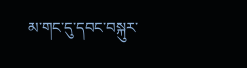མ་གང་དུ་དབང་བསྐུར་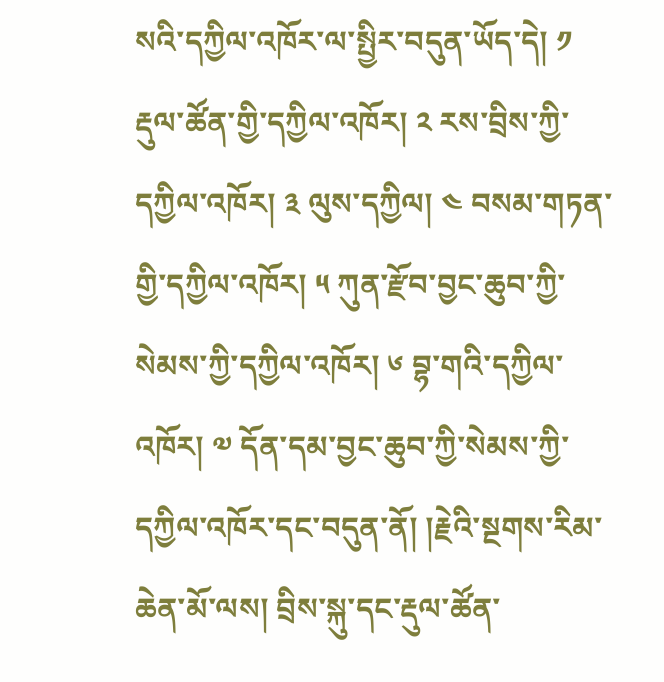སའི་དཀྱིལ་འཁོར་ལ་སྤྱིར་བདུན་ཡོད་དེ། ༡ རྡུལ་ཚོན་གྱི་དཀྱིལ་འཁོར། ༢ རས་བྲིས་ཀྱི་དཀྱིལ་འཁོར། ༣ ལུས་དཀྱིལ། ༤ བསམ་གཏན་གྱི་དཀྱིལ་འཁོར། ༥ ཀུན་རྫོབ་བྱང་ཆུབ་ཀྱི་སེམས་ཀྱི་དཀྱིལ་འཁོར། ༦ བྷ་གའི་དཀྱིལ་འཁོར། ༧ དོན་དམ་བྱང་ཆུབ་ཀྱི་སེམས་ཀྱི་དཀྱིལ་འཁོར་དང་བདུན་ནོ། །རྗེའི་སྔགས་རིམ་ཆེན་མོ་ལས། བྲིས་སྐུ་དང་རྡུལ་ཚོན་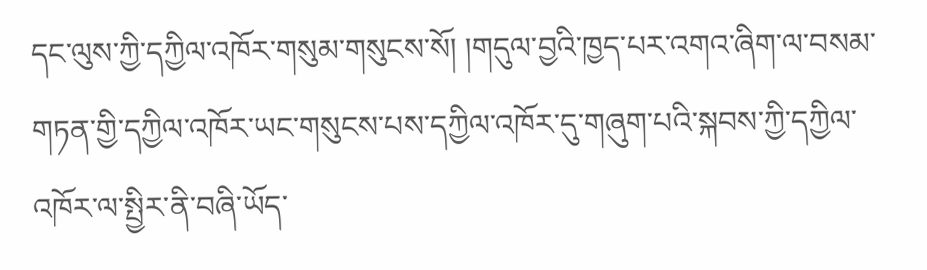དང་ལུས་ཀྱི་དཀྱིལ་འཁོར་གསུམ་གསུངས་སོ། །གདུལ་བྱའི་ཁྱད་པར་འགའ་ཞིག་ལ་བསམ་གཏན་གྱི་དཀྱིལ་འཁོར་ཡང་གསུངས་པས་དཀྱིལ་འཁོར་དུ་གཞུག་པའི་སྐབས་ཀྱི་དཀྱིལ་འཁོར་ལ་སྤྱིར་ནི་བཞི་ཡོད་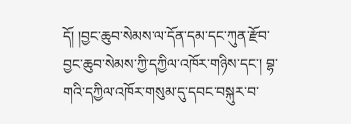དོ། །བྱང་ཆུབ་སེམས་ལ་དོན་དམ་དང་ཀུན་རྫོབ་བྱང་ཆུབ་སེམས་ཀྱི་དཀྱིལ་འཁོར་གཉིས་དང་། བྷ་གའི་དཀྱིལ་འཁོར་གསུམ་དུ་དབང་བསྐུར་བ་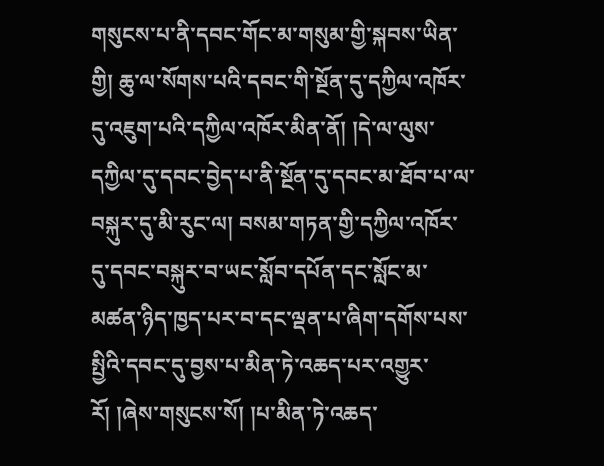གསུངས་པ་ནི་དབང་གོང་མ་གསུམ་གྱི་སྐབས་ཡིན་གྱི། ཆུ་ལ་སོགས་པའི་དབང་གི་སྔོན་དུ་དཀྱིལ་འཁོར་དུ་འཇུག་པའི་དཀྱིལ་འཁོར་མིན་ནོ། །དེ་ལ་ལུས་དཀྱིལ་དུ་དབང་བྱེད་པ་ནི་སྔོན་དུ་དབང་མ་ཐོབ་པ་ལ་བསྐུར་དུ་མི་རུང་ལ། བསམ་གཏན་གྱི་དཀྱིལ་འཁོར་དུ་དབང་བསྐུར་བ་ཡང་སློབ་དཔོན་དང་སློང་མ་མཚན་ཉིད་ཁྱད་པར་བ་དང་ལྡན་པ་ཞིག་དགོས་པས་སྤྱིའི་དབང་དུ་བྱས་པ་མིན་ཏེ་འཆད་པར་འགྱུར་རོ། །ཞེས་གསུངས་སོ། །པ་མིན་ཏེ་འཆད་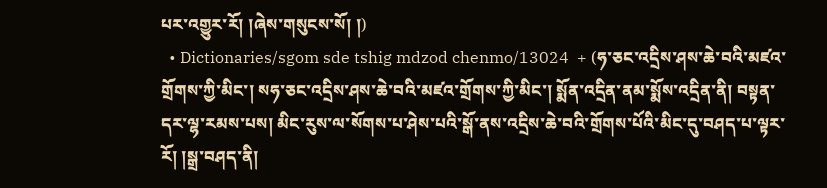པར་འགྱུར་རོ། །ཞེས་གསུངས་སོ། །)
  • Dictionaries/sgom sde tshig mdzod chenmo/13024  + (ཧ་ཅང་འདྲིས་ཤས་ཆེ་བའི་མཛའ་གྲོགས་ཀྱི་མིང་། སཧ་ཅང་འདྲིས་ཤས་ཆེ་བའི་མཛའ་གྲོགས་ཀྱི་མིང་། སྨོན་འདྲིན་ནམ་སྨོས་འདྲིན་ནི། བསྟན་དར་ལྷ་རམས་པས། མིང་རུས་ལ་སོགས་པ་ཤེས་པའི་སྒོ་ནས་འདྲིས་ཆེ་བའི་གྲོགས་པོའི་མིང་དུ་བཤད་པ་ལྟར་རོ། །སྒྲ་བཤད་ནི།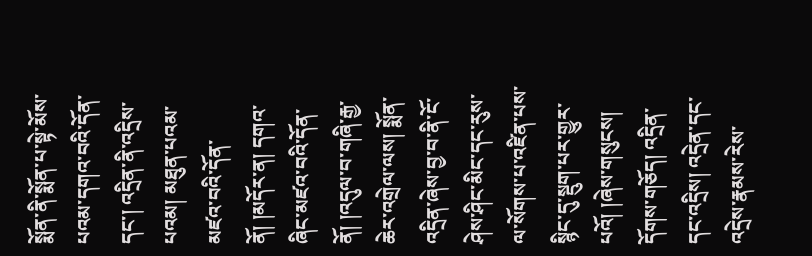སྨོན་ནི་སྨོན་པ་སྟེ་མོས་པའམ་དགའ་བའི་དོན་དང་། འདྲིན་ནི་འདྲིས་པའམ། མཐུན་པའམ་མཛའ་བའི་དོན་ནོ། །མདོར་ན། དགའ་ཞིང་མཛའ་བའི་དོན་ནོ། །འདུལ་བ་གཞི་རྒྱ་ཆེར་འགྲེལ་ལས། སྨོན་འདྲིན་ཞེས་བྱ་བ་ནི་ངོ་ཤེས་ཤིང་མིང་དང་རུས་ལ་སོགས་པ་འཛིན་པས་སྙིང་དུ་སྡུག་པར་གྱུར་པའོ། །ཞེས་གསུངས། དོགས་གཅོད། འདྲིན་དང་འདྲིས། འདྲེན་དང་འདྲེས་རྣམས་རེས་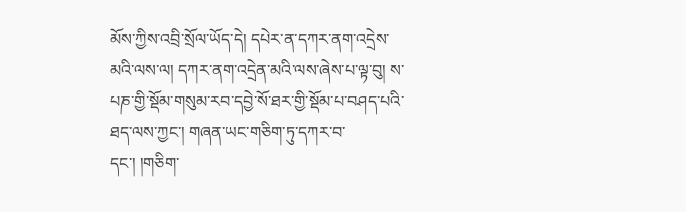མོས་ཀྱིས་འབྲི་སྲོལ་ཡོད་དེ། དཔེར་ན་དཀར་ནག་འདྲེས་མའི་ལས་ལ། དཀར་ནག་འདྲེན་མའི་ལས་ཞེས་པ་ལྟ་བུ། ས་པཎ་གྱི་སྡོམ་གསུམ་རབ་དབྱེ་སོ་ཐར་གྱི་སྡོམ་པ་བཤད་པའི་ཐད་ལས་ཀྱང་། གཞན་ཡང་གཅིག་ཏུ་དཀར་བ་དང་། །གཅིག་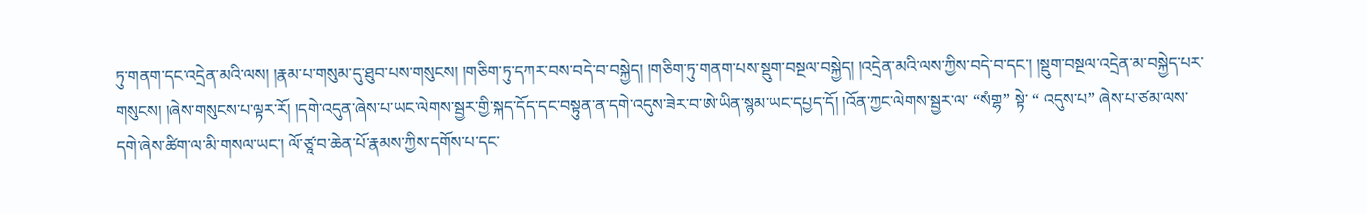ཏུ་གནག་དང་འདྲེན་མའི་ལས། །རྣམ་པ་གསུམ་དུ་ཐུབ་པས་གསུངས། །གཅིག་ཏུ་དཀར་བས་བདེ་བ་བསྐྱེད། །གཅིག་ཏུ་གནག་པས་སྡུག་བསྔལ་བསྐྱེད། །འདྲེན་མའི་ལས་ཀྱིས་བདེ་བ་དང་། །སྡུག་བསྔལ་འདྲེན་མ་བསྐྱེད་པར་གསུངས། །ཞེས་གསུངས་པ་ལྟར་རོ། །དགེ་འདུན་ཞེས་པ་ཡང་ལེགས་སྦྱར་གྱི་སྐད་དོད་དང་བསྟུན་ན་དགེ་འདུས་ཟེར་བ་ཨེ་ཡིན་སྙམ་ཡང་དཔྱད་དོ། །འོན་ཀྱང་ལེགས་སྦྱར་ལ་ “སཾགྷ” སྟེ་ “ འདུས་པ” ཞེས་པ་ཙམ་ལས་དགེ་ཞེས་ཚིག་ལ་མི་གསལ་ཡང་། ལོ་ཙཱ་བ་ཆེན་པོ་རྣམས་ཀྱིས་དགོས་པ་དང་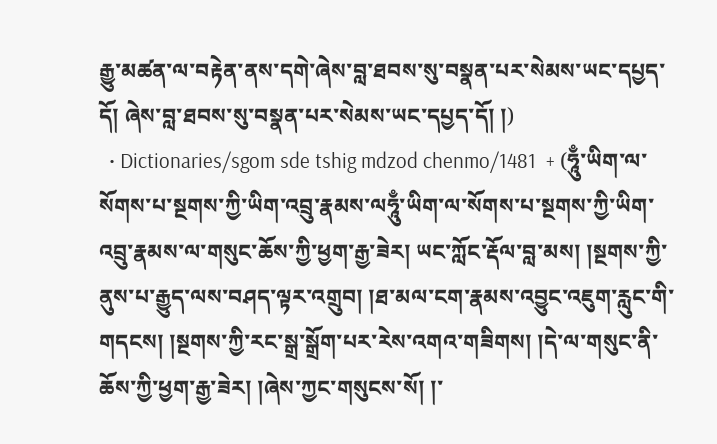རྒྱུ་མཚན་ལ་བརྟེན་ནས་དགེ་ཞེས་བླ་ཐབས་སུ་བསྣན་པར་སེམས་ཡང་དཔྱད་དོ། ཞེས་བླ་ཐབས་སུ་བསྣན་པར་སེམས་ཡང་དཔྱད་དོ། །)
  • Dictionaries/sgom sde tshig mdzod chenmo/1481  + (ཧཱུྃ་ཡིག་ལ་སོགས་པ་སྔགས་ཀྱི་ཡིག་འབྲུ་རྣམས་ལཧཱུྃ་ཡིག་ལ་སོགས་པ་སྔགས་ཀྱི་ཡིག་འབྲུ་རྣམས་ལ་གསུང་ཆོས་ཀྱི་ཕྱག་རྒྱ་ཟེར། ཡང་ཀློང་རྡོལ་བླ་མས། །སྔགས་ཀྱི་ནུས་པ་རྒྱུད་ལས་བཤད་ལྟར་འགྲུབ། །ཐ་མལ་ངག་རྣམས་འབྱུང་འཇུག་རླུང་གི་གདངས། །སྔགས་ཀྱི་རང་སྒྲ་སྒྲོག་པར་རེས་འགའ་གཟིགས། །དེ་ལ་གསུང་ནི་ཆོས་ཀྱི་ཕྱག་རྒྱ་ཟེར། །ཞེས་ཀྱང་གསུངས་སོ། །་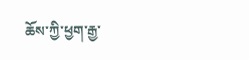ཆོས་ཀྱི་ཕྱག་རྒྱ་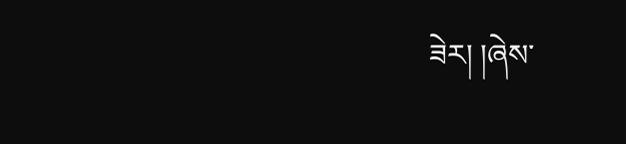ཟེར། །ཞེས་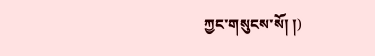ཀྱང་གསུངས་སོ། །)